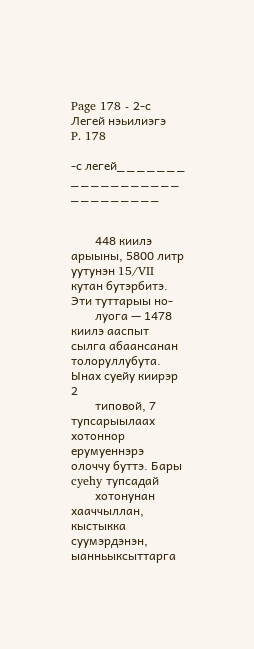Page 178 - 2-с Легей нэьилиэгэ
P. 178

-с легей_ _ _ _ _ _ _ _ _ _ _ _ _ _ _ _ _ _ _ _ _ _ _ _ _ _ _


        448 киилэ арыыны, 5800 литр уутунэн 15/VII кутан бутэрбитэ. Эти туттарыы но-
        луога — 1478 киилэ ааспыт сылга абаансанан толоруллубута. Ынах суейу киирэр 2
        типовой, 7 тупсарыылаах хотоннор ерумуеннэрэ олоччу буттэ. Бары cyehy тупсадай
        хотонунан хааччыллан, кыстыкка суумэрдэнэн, ыанньыксыттарга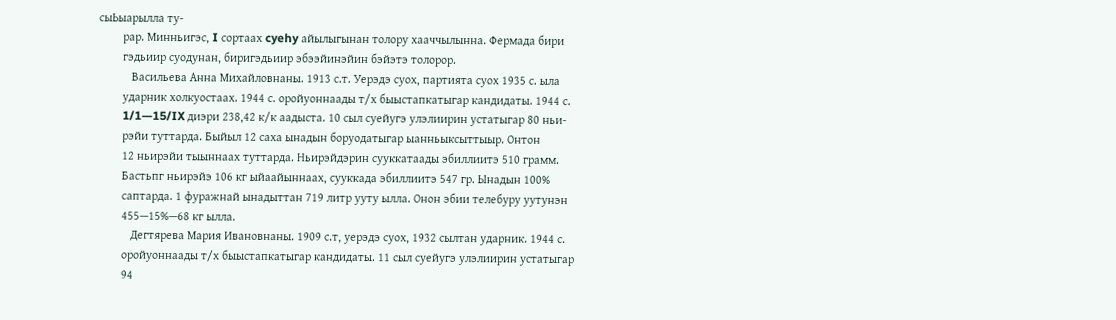сыЬыарылла ту-
        рар. Минньигэс, I сортаах cyehy айылыгынан толору хааччылынна. Фермада бири
        гэдьиир суодунан, биригэдьиир эбээйинэйин бэйэтэ толорор.
           Васильева Анна Михайловнаны. 1913 с.т. Уерэдэ суох, партията суох 1935 с. ыла
        ударник холкуостаах. 1944 с. оройуоннаады т/х быыстапкатыгар кандидаты. 1944 с.
        1/1—15/IX диэри 238,42 к/к аадыста. 10 сыл суейугэ улэлиирин устатыгар 80 ньи-
        рэйи туттарда. Быйыл 12 саха ынадын боруодатыгар ыанньыксыттыыр. Онтон
        12 ньирэйи тыыннаах туттарда. Ньирэйдэрин сууккатаады эбиллиитэ 510 грамм.
        Бастьпг ньирэйэ 106 кг ыйаайыннаах, сууккада эбиллиитэ 547 гр. Ынадын 100%
        саптарда. 1 фуражнай ынадыттан 719 литр ууту ылла. Онон эбии телебуру уутунэн
        455—15%—68 кг ылла.
           Дегтярева Мария Ивановнаны. 1909 с.т, уерэдэ суох, 1932 сылтан ударник. 1944 с.
        оройуоннаады т/х быыстапкатыгар кандидаты. 11 сыл суейугэ улэлиирин устатыгар
        94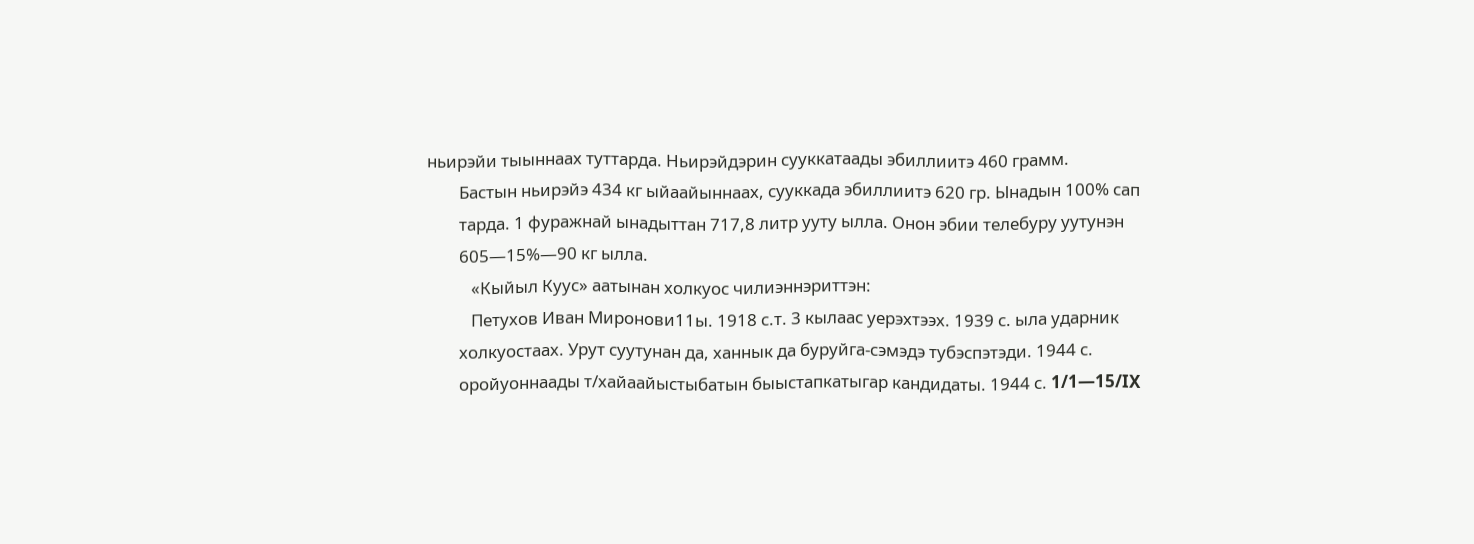ньирэйи тыыннаах туттарда. Ньирэйдэрин сууккатаады эбиллиитэ 460 грамм.
        Бастын ньирэйэ 434 кг ыйаайыннаах, сууккада эбиллиитэ 620 гр. Ынадын 100% сап
        тарда. 1 фуражнай ынадыттан 717,8 литр ууту ылла. Онон эбии телебуру уутунэн
        605—15%—90 кг ылла.
           «Кыйыл Куус» аатынан холкуос чилиэннэриттэн:
           Петухов Иван Миронови11ы. 1918 с.т. 3 кылаас уерэхтээх. 1939 с. ыла ударник
        холкуостаах. Урут суутунан да, ханнык да буруйга-сэмэдэ тубэспэтэди. 1944 с.
        оройуоннаады т/хайаайыстыбатын быыстапкатыгар кандидаты. 1944 с. 1/1—15/IX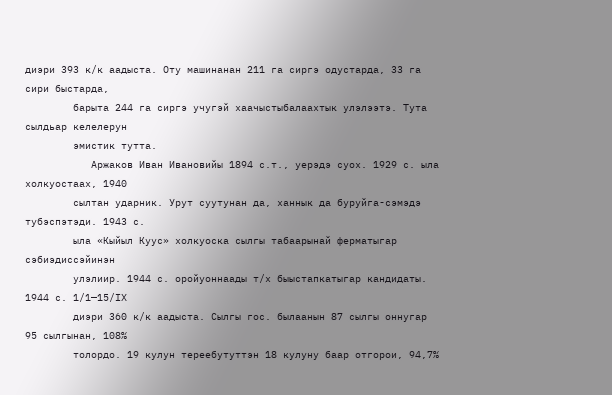диэри 393 к/к аадыста. Оту машинанан 211 га сиргэ одустарда, 33 га сири быстарда,
        барыта 244 га сиргэ учугэй хаачыстыбалаахтык улэлээтэ. Тута сылдьар келелерун
        эмистик тутта.
           Аржаков Иван Ивановийы 1894 с.т., уерэдэ суох. 1929 с. ыла холкуостаах, 1940
        сылтан ударник. Урут суутунан да, ханнык да буруйга-сэмэдэ тубэспэтэди. 1943 с.
        ыла «Кыйыл Куус» холкуоска сылгы табаарынай ферматыгар сэбиэдиссэйинэн
        улэлиир. 1944 с. оройуоннаады т/х быыстапкатыгар кандидаты. 1944 с. 1/1—15/IX
        диэри 360 к/к аадыста. Сылгы гос. былаанын 87 сылгы оннугар 95 сылгынан, 108%
        толордо. 19 кулун тереебутуттэн 18 кулуну баар отгорои, 94,7%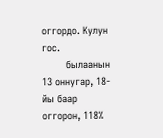оггордо. Кулун гос.
        былаанын 13 оннугар, 18-йы баар оггорон, 118%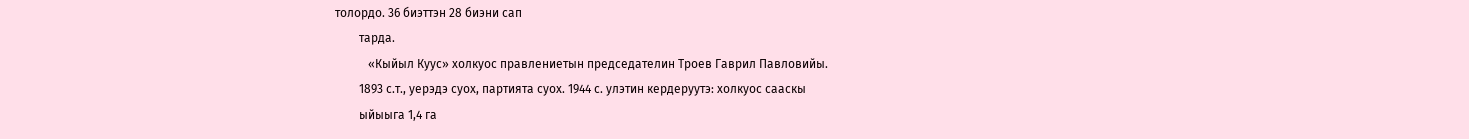толордо. 36 биэттэн 28 биэни сап
        тарда.
           «Кыйыл Куус» холкуос правлениетын председателин Троев Гаврил Павловийы.
        1893 с.т., уерэдэ суох, партията суох. 1944 с. улэтин кердеруутэ: холкуос сааскы
        ыйыыга 1,4 га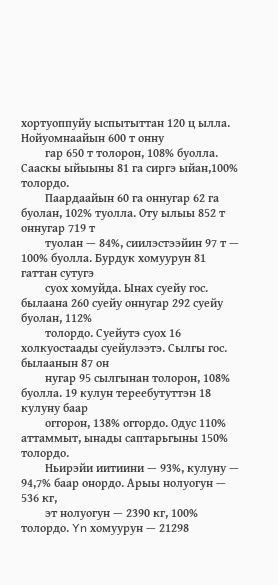хортуоппуйу ыспытыттан 120 ц ылла. Нойуомнаайын 600 т онну
        гар 650 т толорон, 108% буолла. Сааскы ыйыыны 81 га сиргэ ыйан,100% толордо.
        Паардаайын 60 га оннугар 62 га буолан, 102% туолла. Оту ылыы 852 т оннугар 719 т
        туолан — 84%, сиилэстээйин 97 т — 100% буолла. Бурдук хомуурун 81 гаттан сутугэ
        суох хомуйда. Ынах суейу гос. былаана 260 суейу оннугар 292 суейу буолан, 112%
        толордо. Суейутэ суох 16 холкуостаады суейулээтэ. Сылгы гос. былаанын 87 он
        нугар 95 сылгынан толорон, 108% буолла. 19 кулун тереебутуттэн 18 кулуну баар
        оггорон, 138% оггордо. Одус 110% аттаммыт, ынады саптарьгыны 150% толордо.
        Ньирэйи иитиини — 93%, кулуну — 94,7% баар онордо. Арыы нолуогун — 536 кг,
        эт нолуогун — 2390 кг, 100% толордо. Yn хомуурун — 21298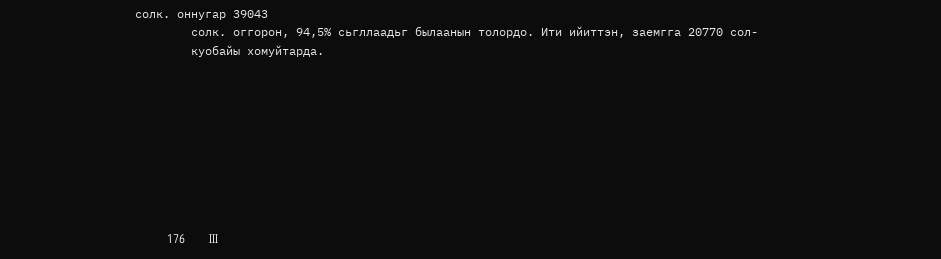солк. оннугар 39043
        солк. оггорон, 94,5% сьгллаадьг былаанын толордо. Ити ийиттэн, заемгга 20770 сол-
        куобайы хомуйтарда.









        176      III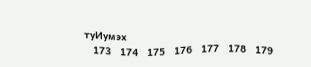туИумэх
   173   174   175   176   177   178   179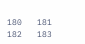180   181   182   183